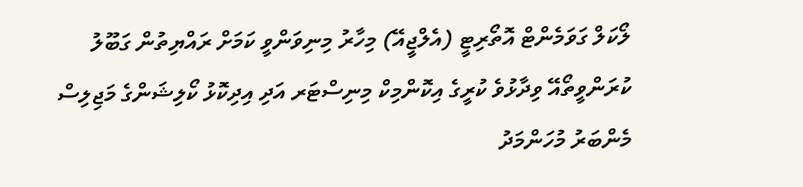ލޯކަލް ގަވަމެންޓް އޮތޯރިޓީ (އެލްޖީއޭ) މިހާރު މިނިވަންވީ ކަމަށް ރައްޔިތުން ގަބޫލު ކުރަންވީތޯއޭ ވިދާޅުވެ ކުރީގެ އިކޮންމިކް މިނިސްޓަރ އަދި އިދިކޮޅު ކޯލިޝަންގެ މަޖިލިސް މެންބަރު މުހަންމަދު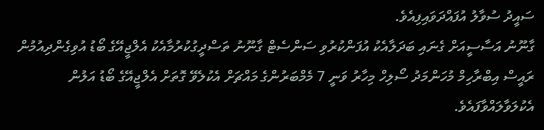ސައީދު ސުވާލު އުފައްދަވައިފިއެވެ.
ގާނޫނު އަސާސީއަށް ގެނައި ބަދަލާއެކު އުފަންކުރުވި ސަންސެޓް ގާނޫނު ތަސްދީގުކުރުމާއެކު އެލްޖީއޭގެ ބޯޑު އުވިގެންދިއުމުން ރައީސް އިބްރާހިމް މުހަންމަދު ސޯލިހް މިހާރު ވަނީ 7 މެމްބަރުންގެ މައްޗަށް އެކުލެވޭ ގޮތަށް އެލްޖީއޭގެ ބޯޑު އަލުން އެކުލަވާލައްވާފައެވެ.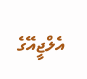އެލްޖީއޭގެ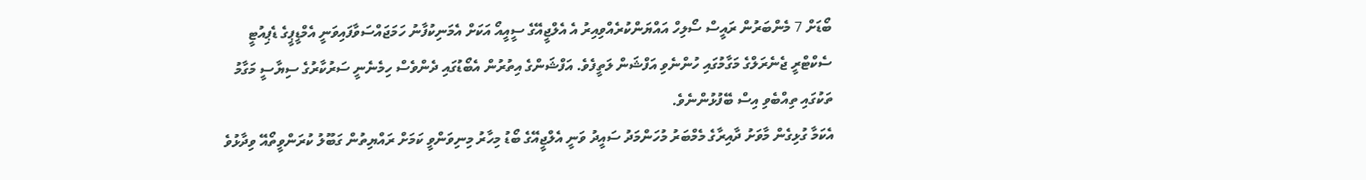ބޯޑަށް 7 މެންބަރުން ރައީސް ސޯލިހް އައްޔަންކުރެއްވިއިރު އެ އެލްޖީއޭގެ ސީއީއޯ އަކަށް އެމަނިކުފާނު ހަމަޖައްސަވާފައިވަނީ އެމްޑީޕީގެ ޑެޕިއުޓީ ސެކްޓްރީ ޖެނެރަލްގެ މަގާމުގައި ހުންނެވި އަފްޝަން ލަތީފެވެ. އަފްޝަންގެ އިތުރުން އެބޯޑުގައި ދެންވެސް ހިމެނެނީ ސަރުކާރުގެ ސިޔާސީ މަގާމު ތަކުގައި ތިއްބެވި އިސް ބޭފުޅުންނެވެ.
އެކަމާ ގުޅިގެން މާވަށު ދާއިރާގެ މެމްބަރު މުހަންމަދު ސައީދު ވަނީ އެލްޖީއޭގެ ބޯޑު މިހާރު މިނިވަންވީ ކަމަށް ރައްޔިތުން ގަބޫލު ކުރަންވީތޯއޭ ވިދާޅުވެ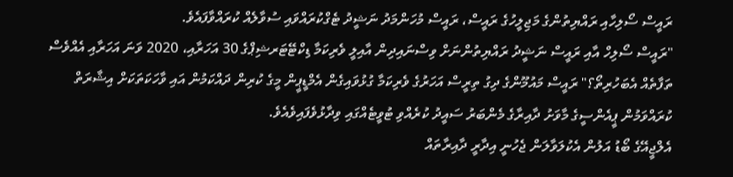ރައީސް ސޯލިހާއި ރައްޔިތުންގެ މަޖިލީހުގެ ރައީސް، ރައީސް މުހަންމަދު ނަޝީދު ޓެގްކުރައްވައި ސުވާލެއް ކުރައްވާފައެވެ.
"ރައީސް ސޯލިހް އާއި ރައީސް ނަޝީދު ރައްޔިތުންނަށް ވިސްނައިދިން އާއިލީ ވެރިކަމާ ޑިކްޓޭޓަރޝިޕްގެ 30 އަހަރާއި، 2020 ވަނަ އަހަރާއި އެއްވެސް ތަފާތެއް އެބަހުރިތޯ؟" ރައީސް މައުމޫންގެ ދިގު ތިރީސް އަހަރުގެ ވެރިކަމާ ގުޅުވައިގެން އެމްޑީޕީން މީގެ ކުރިން ދައްކަމުން އައި ވާހަކަތަކަށް އިޝާރަތް ކުރައްވަމުން ޕީއެންސީގެ މާވަށު ދާއިރާގެ މެންބަރު ސައީދު ކުރެއްވި ޓުވީޓެއްގައި ވިދާޅުވެފައިވެއެވެ.
އެލްޖީއޭގެ ބޯޑު އަލުން އެކުލަވާލަން ޖެހުނީ އިދާރީ ދާއިރާތައް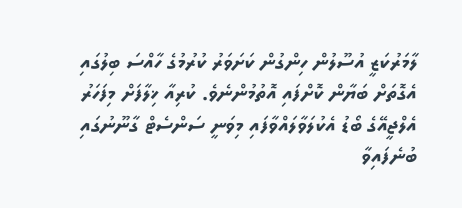ލާމަރުކަޒީ އުސޫލުން ހިންގުން ކަށަވަރު ކުރުމުގެ ހާއްސަ ބިލުގައި އެގޮތަށް ބަޔާން ކޮށްފައި އޮތުމުންނެވެ. ކުރިއާ ޚިލާފަށް މިފަހަރު އެލްޖީއޭގެ ބޯޑު އެކުލަވާލައްވާފައި މިވަނީ ސަންސެޓް ގާނޫނުގައި ބުނެފައިވާ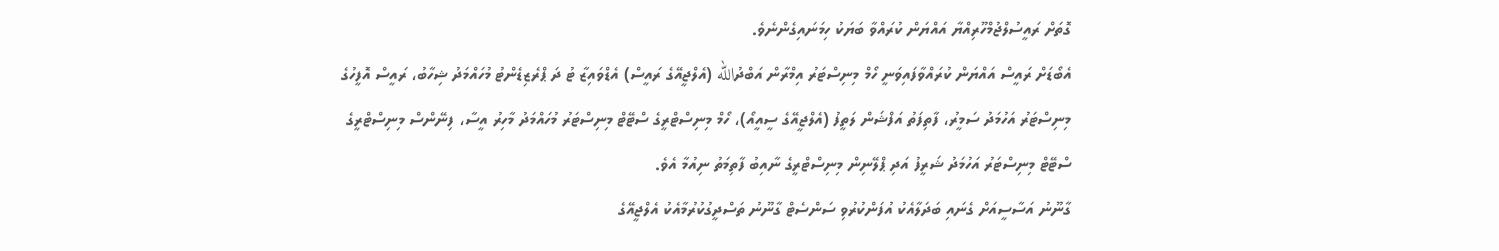ގޮތަށް ރައީސުލްޖުމްހޫރިއްޔާ އައްޔަން ކުރައްވާ ބަޔަކު ހިމަނައިގެންނެވެ.
އެބޯޑަށް ރައީސް އައްޔަން ކުރައްވާފައިވަނީ ހޯމް މިނިސްޓަރު އިމްރާން އަބްދުالله (އެލްޖީއޭގެ ރައީސް) އެޑްވައިޒާ ޓު ދަ ޕްރެޒިޑެންޓު މުހައްމަދު ޝިހާބު، ރައީސް އޮފީހުގެ މިނިސްޓަރު އަހުމަދު ސަމީރު، ފާތިފަތު އަފްޝަން ލަތީފު (އެލްޖީއޭގެ ސީއީއޯ)، ހޯމް މިނިސްޓްރީގެ ސްޓޭޓް މިނިސްޓަރު މުހައްމަދު މާހިރު އީސާ، ފިނޭންސް މިނިސްޓްރީގެ ސްޓޭޓް މިނިސްޓަރު އަހުމަދު ޝަރީފު އަދި ޕްލޭނިން މިނިސްޓްރީގެ ނާއިބު ފާތިމަތު ނިއުމާ އެވެ.
ގާނޫނު އަސާސީއަށް ގެނައި ބަދަލާއެކު އުފަންކުރުވި ސަންސެޓް ގާނޫނު ތަސްދީގުކުރުމާއެކު އެލްޖީއޭގެ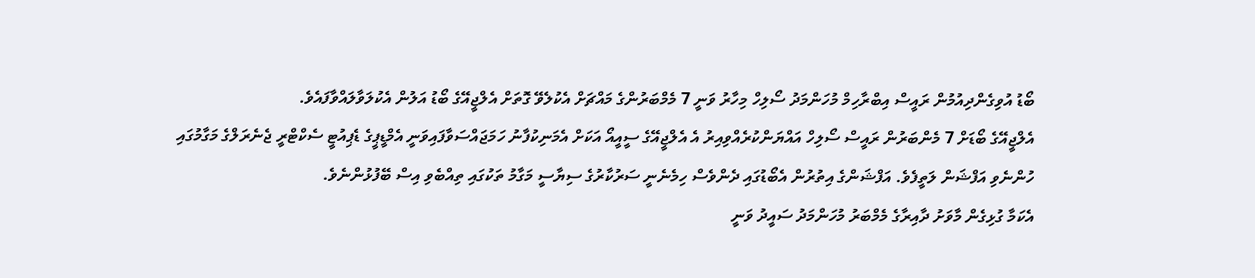ބޯޑު އުވިގެންދިއުމުން ރައީސް އިބްރާހިމް މުހަންމަދު ސޯލިހް މިހާރު ވަނީ 7 މެމްބަރުންގެ މައްޗަށް އެކުލެވޭ ގޮތަށް އެލްޖީއޭގެ ބޯޑު އަލުން އެކުލަވާލައްވާފައެވެ.
އެލްޖީއޭގެ ބޯޑަށް 7 މެންބަރުން ރައީސް ސޯލިހް އައްޔަންކުރެއްވިއިރު އެ އެލްޖީއޭގެ ސީއީއޯ އަކަށް އެމަނިކުފާނު ހަމަޖައްސަވާފައިވަނީ އެމްޑީޕީގެ ޑެޕިއުޓީ ސެކްޓްރީ ޖެނެރަލްގެ މަގާމުގައި ހުންނެވި އަފްޝަން ލަތީފެވެ. އަފްޝަންގެ އިތުރުން އެބޯޑުގައި ދެންވެސް ހިމެނެނީ ސަރުކާރުގެ ސިޔާސީ މަގާމު ތަކުގައި ތިއްބެވި އިސް ބޭފުޅުންނެވެ.
އެކަމާ ގުޅިގެން މާވަށު ދާއިރާގެ މެމްބަރު މުހަންމަދު ސައީދު ވަނީ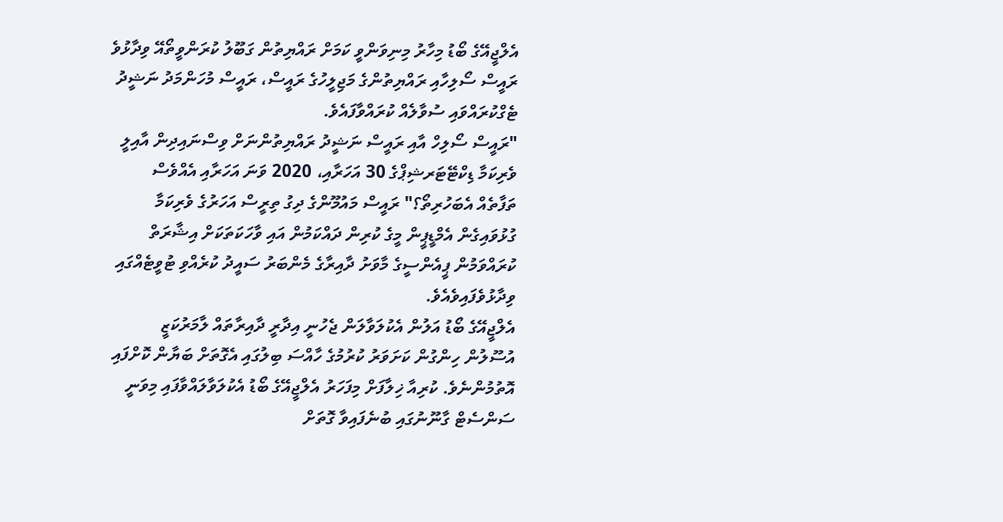އެލްޖީއޭގެ ބޯޑު މިހާރު މިނިވަންވީ ކަމަށް ރައްޔިތުން ގަބޫލު ކުރަންވީތޯއޭ ވިދާޅުވެ ރައީސް ސޯލިހާއި ރައްޔިތުންގެ މަޖިލީހުގެ ރައީސް، ރައީސް މުހަންމަދު ނަޝީދު ޓެގްކުރައްވައި ސުވާލެއް ކުރައްވާފައެވެ.
"ރައީސް ސޯލިހް އާއި ރައީސް ނަޝީދު ރައްޔިތުންނަށް ވިސްނައިދިން އާއިލީ ވެރިކަމާ ޑިކްޓޭޓަރޝިޕްގެ 30 އަހަރާއި، 2020 ވަނަ އަހަރާއި އެއްވެސް ތަފާތެއް އެބަހުރިތޯ؟" ރައީސް މައުމޫންގެ ދިގު ތިރީސް އަހަރުގެ ވެރިކަމާ ގުޅުވައިގެން އެމްޑީޕީން މީގެ ކުރިން ދައްކަމުން އައި ވާހަކަތަކަށް އިޝާރަތް ކުރައްވަމުން ޕީއެންސީގެ މާވަށު ދާއިރާގެ މެންބަރު ސައީދު ކުރެއްވި ޓުވީޓެއްގައި ވިދާޅުވެފައިވެއެވެ.
އެލްޖީއޭގެ ބޯޑު އަލުން އެކުލަވާލަން ޖެހުނީ އިދާރީ ދާއިރާތައް ލާމަރުކަޒީ އުސޫލުން ހިންގުން ކަށަވަރު ކުރުމުގެ ހާއްސަ ބިލުގައި އެގޮތަށް ބަޔާން ކޮށްފައި އޮތުމުންނެވެ. ކުރިއާ ޚިލާފަށް މިފަހަރު އެލްޖީއޭގެ ބޯޑު އެކުލަވާލައްވާފައި މިވަނީ ސަންސެޓް ގާނޫނުގައި ބުނެފައިވާ ގޮތަށް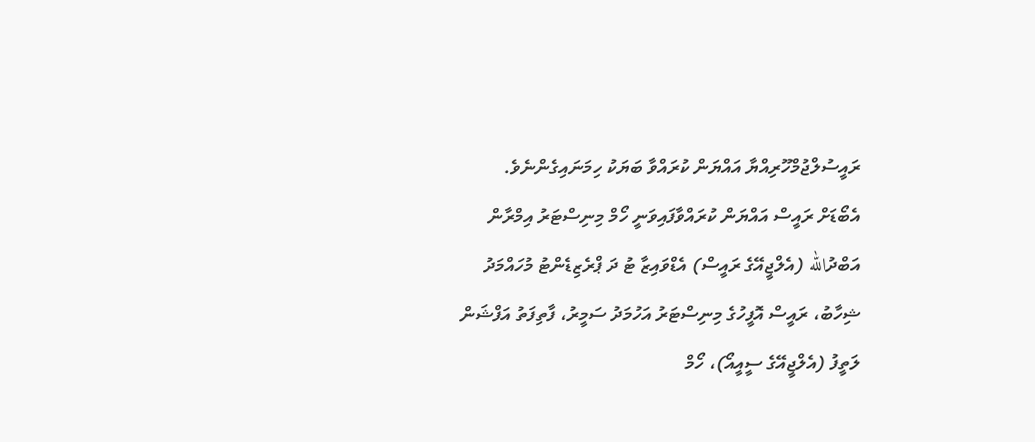ރައީސުލްޖުމްހޫރިއްޔާ އައްޔަން ކުރައްވާ ބަޔަކު ހިމަނައިގެންނެވެ.
އެބޯޑަށް ރައީސް އައްޔަން ކުރައްވާފައިވަނީ ހޯމް މިނިސްޓަރު އިމްރާން އަބްދުالله (އެލްޖީއޭގެ ރައީސް) އެޑްވައިޒާ ޓު ދަ ޕްރެޒިޑެންޓު މުހައްމަދު ޝިހާބު، ރައީސް އޮފީހުގެ މިނިސްޓަރު އަހުމަދު ސަމީރު، ފާތިފަތު އަފްޝަން ލަތީފު (އެލްޖީއޭގެ ސީއީއޯ)، ހޯމް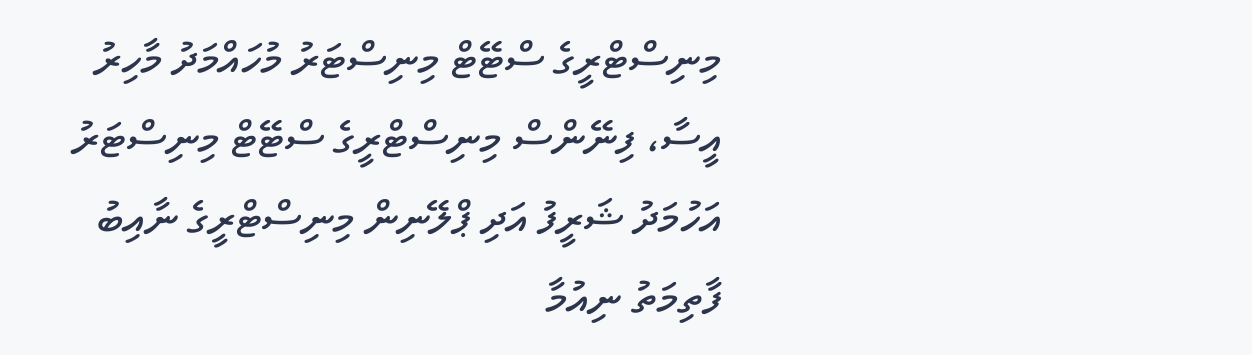މިނިސްޓްރީގެ ސްޓޭޓް މިނިސްޓަރު މުހައްމަދު މާހިރު އީސާ، ފިނޭންސް މިނިސްޓްރީގެ ސްޓޭޓް މިނިސްޓަރު އަހުމަދު ޝަރީފު އަދި ޕްލޭނިން މިނިސްޓްރީގެ ނާއިބު ފާތިމަތު ނިއުމާ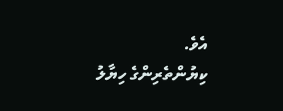އެވެ.
ކިޔުންތެރިންގެ ހިޔާލު